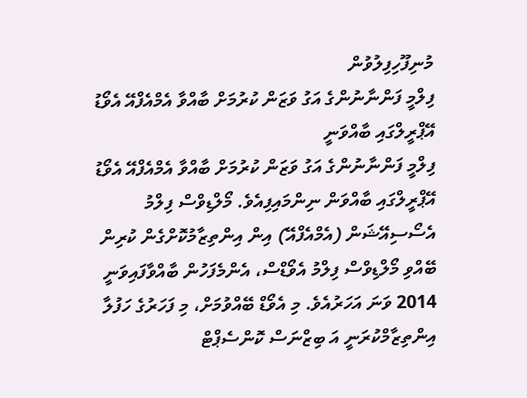މުނިފޫހިފިލުވުން
ފިލްމީ ފަންނާނުންގެ އަގު ވަޒަން ކުރުމަށް ބާއްވާ އެމްއެފްއޭ އެވޯޑު އޭޕްރީލްގައި ބާއްވަނީ
ފިލްމީ ފަންނާނުންގެ އަގު ވަޒަން ކުރުމަށް ބާއްވާ އެމްއެފްއޭ އެވޯޑު އޭޕްރީލްގައި ބާއްވަން ނިންމައިފިއެވެ. މޯލްޑިވްސް ފިލްމު އެސޯސިއޭޝަން (އެމްއެފްއޭ) އިން އިންތިޒާމުކޮށްގެން ކުރިން ބޭއްވި މޯލްޑިވްސް ފިލްމު އެވޯޑްސް، އެންމެފަހުން ބާއްވާފައިވަނީ 2014 ވަނަ އަހަރުއެވެ. މި އެވޯޑް ބޭއްވުމަށް، މި ފަހަރުގެ ހަފުލާ އިންތިޒާމްކުރަނީ އަ ބިޒްނަސް ކޮންސެޕްޓް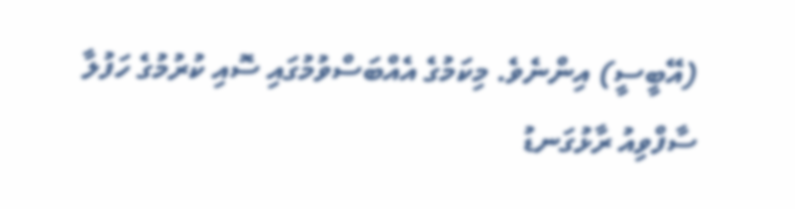(އޭބީސީ) އިންނެވެ. މިކަމުގެ އެއްބަސްވުމުގައި ސޮއި ކުރުމުގެ ހަފުލާ ސާފްވިއު ރާޅުގަނޑު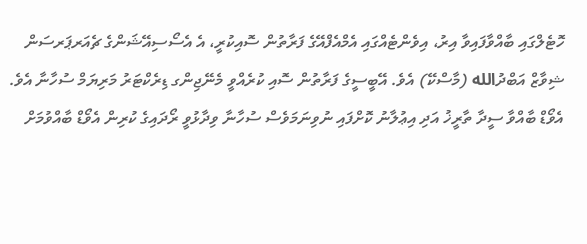ހޮޓެލްގައި ބާއްވާފައިވާ އިރު، އިވެންޓެއްގައި އެމްއެފްއޭގެ ފަރާތުން ސޮއިކުރީ، އެ އެސޯސިއޭޝަންގެ ޗެއަރޕަރސަން ޝިވާޒް އަބްދުالله (މާސްކޭ) އެވެ. އޭބީސީގެ ފަރާތުން ސޮއި ކުރެއްވީ މެނޭޖިންގ ޑިރެކްޓަރު މަރިޔަމް ސުހާނާ އެވެ. އެވޯޑް ބާއްވާ ސީދާ ތާރީޚު އަދި އިޢުލާނު ކޮށްފައި ނުވިނަމަވެސް ސުހާނާ ވިދާޅުވީ ރޯދައިގެ ކުރިން އެވޯޑް ބާއްވުމަށް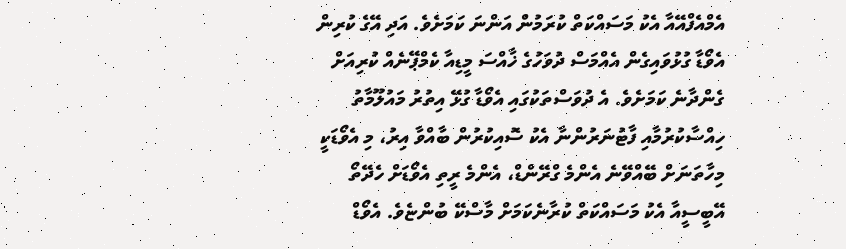އެމްއެފްއޭއާ އެކު މަސައްކަތް ކުރަމުން އަންނަ ކަމަށެވެ. އަދި އޭގެ ކުރިން އެވޯޑާ ގުޅުވައިގެން އެއްމަސް ދުވަހުގެ ޚާއްސަ މީޑިއާ ކެމްޕޭނެއް ކުރިއަށް ގެންދާނެ ކަމަށެވެ. އެ ދުވަސްތަކުގައި އެވޯޑާ ގުޅޭ އިތުރު މައުލޫމާތު ހިއްސާކުރުމާއި ފާޓުނަރުންނާ އެކު ސޮއިކުރުން ބާއްވާ އިރު، މި އެވޯޑަކީ މިހާތަނަށް ބޭއްވޭނެ އެންމެ ގްރޭންޑް، އެންމެ ރީތި އެވޯޑަށް ހެދޭތޯ އޭބީސީއާ އެކު މަސައްކަތް ކުރާނެކަމަށް މާސްކޭ ބުންޏެވެ. އެވޯޑް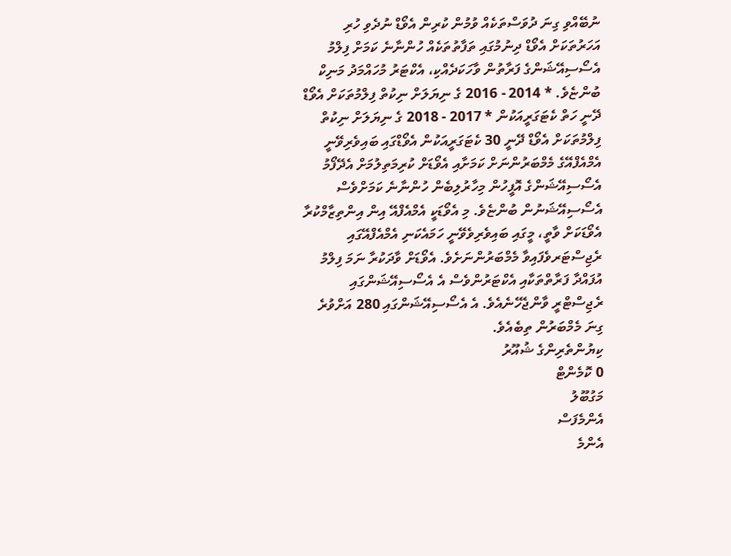ނުބޭއްވި ގިނަ ދުވަސްތަކެއް ވުމުން ކުރިން އެވޯޑް ނުދެވި ހުރި އަހަރުތަކަށް އެވޯޑް ދިނުމުގައި ތަފާތުތަކެއް ހުންނާނެ ކަމަށް ފިލްމު އެސޯސިއޭޝަންގެ ފަރާތުން ވާހަކަދެއްކި، އެކްޓަރު މުހައްމަދު މަނިކް ބުންޏެވެ. * 2014 - 2016 ގެ ނިޔަލަށް ނިކުތް ފިލްމުތަކަށް އެވޯޑް ދޭނީ ހަތް ކެޓަގަރީއަކުން * 2017 - 2018 ގެ ނިޔަލަށް ނިކުތް ފިލްމުތަކަށް އެވޯޑް ދޭނީ 30 ކެޓަގަރީއަކުން އެވޯޑްގައި ބައިވެރިވޭނީ އެމްއެފްއޭގެ މެމްބަރުންނަށް ކަމަށާއި އެވޯޑަށް ކުރިމަތިލުމަށް އެދޭފޯމު އެސޯސިއޭޝަންގެ އޮފީހުން މިހާރުލިބެން ހުންނާނެ ކަމަށްވެސް އެސޯސިއޭޝަނުން ބުންޏެވެ. މި އެވޯޑަކީ އެމްއެފްއޭ އިން އިންތިޒާމްކުރާ އެވޯޑަކަށް ވާތީ، މީގައި ބައިވެރިވެވޭނީ ހަމައެކަނި އެމްއެފްއޭގައި ރެޖިސްޓަރވެފައިވާ މެމްބަރުންނަށެވެ. އެވޯޑަށް ވާދަކުރާ ނަމަ ފިލްމު އުފައްދާ ފަރާތްތަކާއި އެކްޓަރުންވެސް އެ އެސޯސިއޭޝަންގައި ރެޖިސްޓްރީ ވާންޖެހޭނެއެވެ. އެ އެސޯސިއޭޝަންގައި 280 އަށްވުރެ ގިނަ މެމްބަރުން ތިބެއެވެ.
ކިޔުންތެރިންގެ ޝުއޫރު
0 ކޮމެންޓް
މަގުބޫލު
އެންމެފަސް
އެންމެ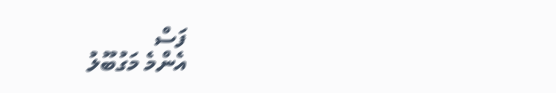ފަސް
އެންމެ މަގުބޫލު